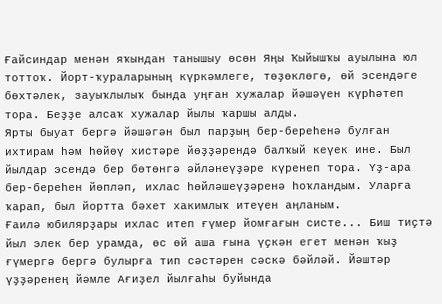Ғайсиндар менән яҡындан танышыу өсөн Яңы Ҡыйышҡы ауылына юл тоттоҡ. Йорт-ҡураларының күркәмлеге, төҙөклөгө, өй эсендәге бөхтәлек, зауыҡлылыҡ бында уңған хужалар йәшәүен күрһәтеп тора. Беҙҙе алсаҡ хужалар йылы ҡаршы алды.
Ярты быуат бергә йәшәгән был парҙың бер-береһенә булған ихтирам һәм һөйөү хистәре йөҙҙәрендә балҡый кеүек ине. Был йылдар эсендә бер бөтөнгә әйләнеүҙәре күренеп тора. Үҙ-ара бер-береһен йөпләп, ихлас һөйләшеүҙәренә һоҡландым. Уларға ҡарап, был йортта бәхет хакимлыҡ итеүен аңланым.
Ғаилә юбилярҙары ихлас итеп ғүмер йомғағын систе... Биш тиҫтә йыл элек бер урамда, өс өй аша ғына үҫкән егет менән ҡыҙ ғүмергә бергә булырға тип сәстәрен сәскә бәйләй. Йәштәр үҙҙәренең йәмле Ағиҙел йылғаһы буйында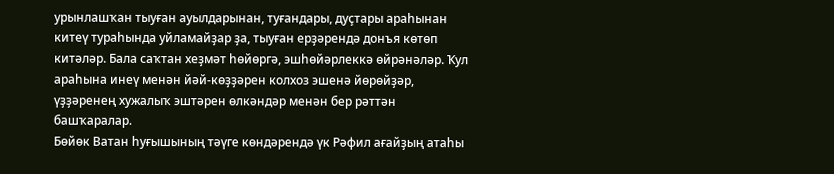урынлашҡан тыуған ауылдарынан, туғандары, дуҫтары араһынан китеү тураһында уйламайҙар ҙа, тыуған ерҙәрендә донъя көтөп китәләр. Бала саҡтан хеҙмәт һөйөргә, эшһөйәрлеккә өйрәнәләр. Ҡул араһына инеү менән йәй-көҙҙәрен колхоз эшенә йөрөйҙәр, үҙҙәренең хужалыҡ эштәрен өлкәндәр менән бер рәттән башҡаралар.
Бөйөк Ватан һуғышының тәүге көндәрендә үк Рәфил ағайҙың атаһы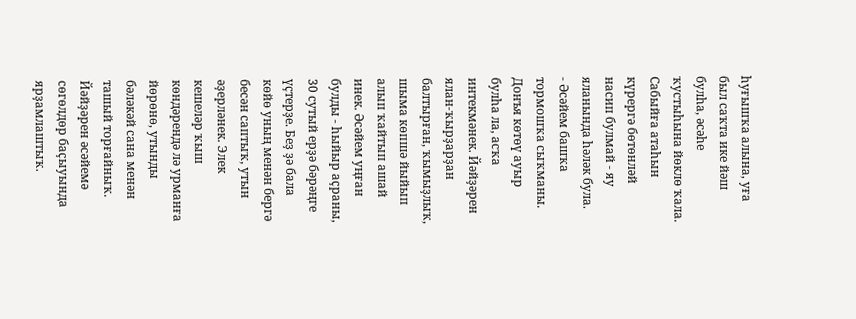һуғышҡа алына, уға был саҡта ике йәш булһа, әсәһе ҡустыһына йөклө ҡала. Сабыйға атаһын күрергә бөтөнләй насип булмай - яу яланында һәләк була.
- Әсәйем башҡа тормошҡа сыҡманы. Донъя көтөү ауыр булһа ла, асҡа интекмәнек. Йәйҙәрен ялан-ҡырҙарҙан балтырған, ҡымыҙлыҡ, шыма көпшә йыйып алып ҡайтып ашай инек. Әсәйем уңған булды - һыйыр аҫраны, 30 сутый ерҙә бәрәңге үҫтерҙе. Беҙ ҙә бала көйө уның менән бергә бесән саптыҡ, утын әҙерләнек. Элек кешеләр ҡыш көндәрендә лә урманға йөрөнө, утынды бәләкәй сана менән ташый торғайныҡ. Йәйҙәрен әсәйемә сөгөлдөр баҫыуында ярҙамлаштыҡ.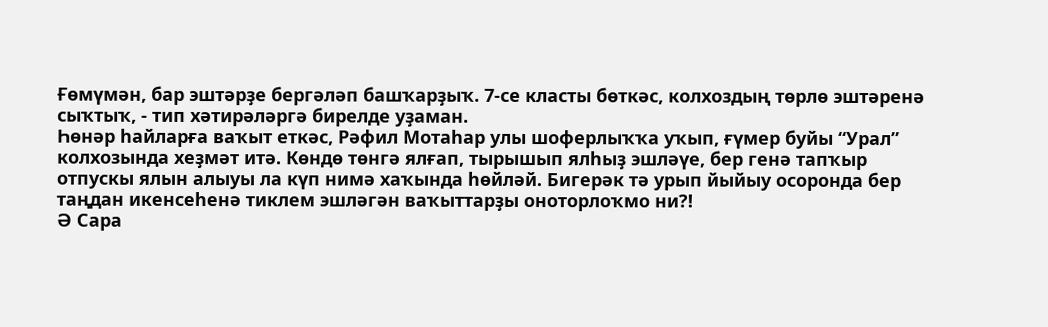Ғөмүмән, бар эштәрҙе бергәләп башҡарҙыҡ. 7-се класты бөткәс, колхоздың төрлө эштәренә сыҡтыҡ, - тип хәтирәләргә бирелде уҙаман.
Һөнәр һайларға ваҡыт еткәс, Рәфил Мотаһар улы шоферлыҡҡа уҡып, ғүмер буйы “Урал” колхозында хеҙмәт итә. Көндө төнгә ялғап, тырышып ялһыҙ эшләүе, бер генә тапҡыр отпускы ялын алыуы ла күп нимә хаҡында һөйләй. Бигерәк тә урып йыйыу осоронда бер таңдан икенсеһенә тиклем эшләгән ваҡыттарҙы оноторлоҡмо ни?!
Ә Сара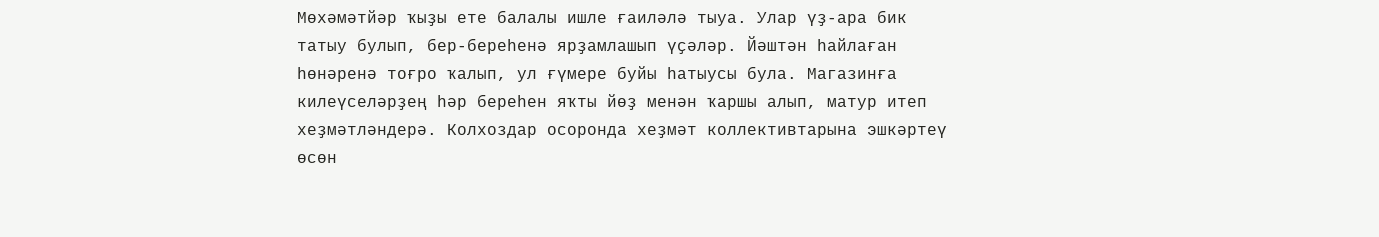Мөхәмәтйәр ҡыҙы ете балалы ишле ғаиләлә тыуа. Улар үҙ-ара бик татыу булып, бер-береһенә ярҙамлашып үҫәләр. Йәштән һайлаған һөнәренә тоғро ҡалып, ул ғүмере буйы һатыусы була. Магазинға килеүселәрҙең һәр береһен яҡты йөҙ менән ҡаршы алып, матур итеп хеҙмәтләндерә. Колхоздар осоронда хеҙмәт коллективтарына эшкәртеү өсөн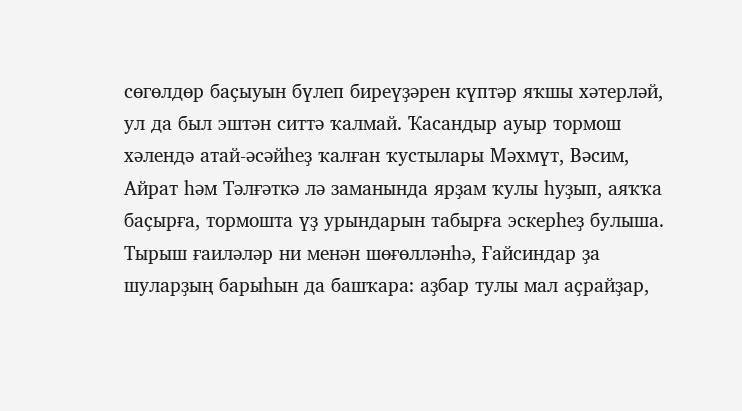сөгөлдөр баҫыуын бүлеп биреүҙәрен күптәр яҡшы хәтерләй, ул да был эштән ситтә ҡалмай. Ҡасандыр ауыр тормош хәлендә атай-әсәйһеҙ ҡалған ҡустылары Мәхмүт, Вәсим, Айрат һәм Тәлғәткә лә заманында ярҙам ҡулы һуҙып, аяҡҡа баҫырға, тормошта үҙ урындарын табырға эскерһеҙ булыша.
Тырыш ғаиләләр ни менән шөғөлләнһә, Ғайсиндар ҙа шуларҙың барыһын да башҡара: аҙбар тулы мал аҫрайҙар,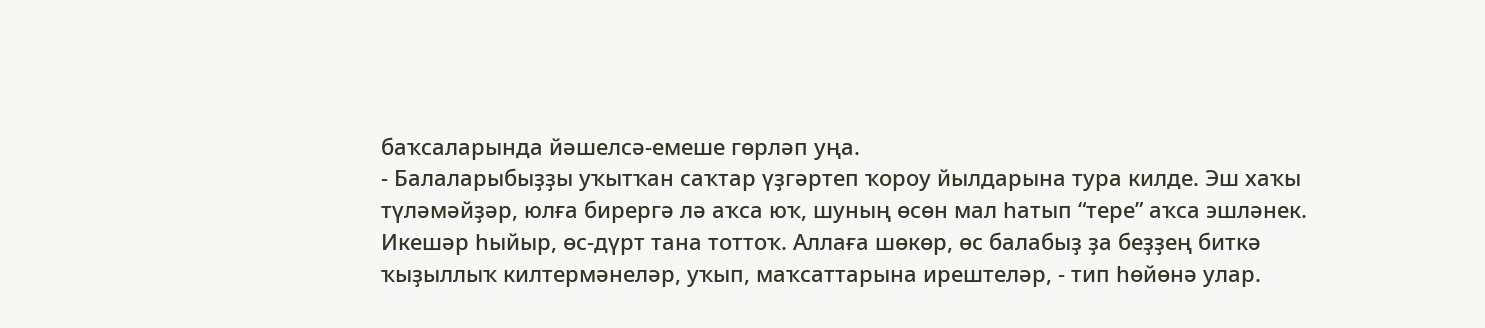баҡсаларында йәшелсә-емеше гөрләп уңа.
- Балаларыбыҙҙы уҡытҡан саҡтар үҙгәртеп ҡороу йылдарына тура килде. Эш хаҡы түләмәйҙәр, юлға бирергә лә аҡса юҡ, шуның өсөн мал һатып “тере” аҡса эшләнек. Икешәр һыйыр, өс-дүрт тана тоттоҡ. Аллаға шөкөр, өс балабыҙ ҙа беҙҙең биткә ҡыҙыллыҡ килтермәнеләр, уҡып, маҡсаттарына ирештеләр, - тип һөйөнә улар.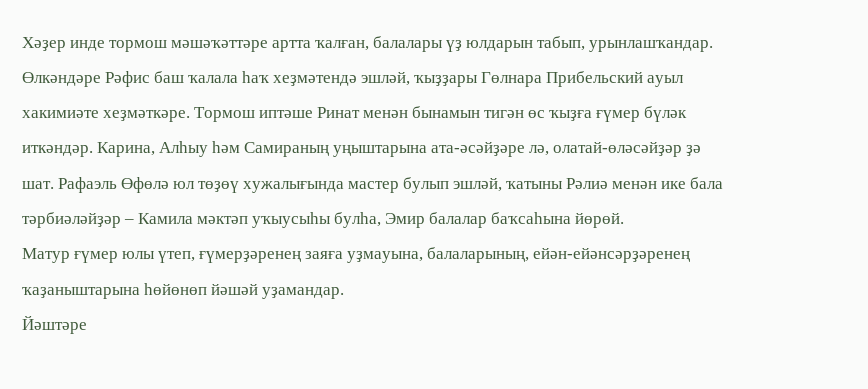Хәҙер инде тормош мәшәҡәттәре артта ҡалған, балалары үҙ юлдарын табып, урынлашҡандар. Өлкәндәре Рәфис баш ҡалала һаҡ хеҙмәтендә эшләй, ҡыҙҙары Гөлнара Прибельский ауыл хакимиәте хеҙмәткәре. Тормош иптәше Ринат менән бынамын тигән өс ҡыҙға ғүмер бүләк иткәндәр. Карина, Алһыу һәм Самираның уңыштарына ата-әсәйҙәре лә, олатай-өләсәйҙәр ҙә шат. Рафаэль Өфөлә юл төҙөү хужалығында мастер булып эшләй, ҡатыны Рәлиә менән ике бала тәрбиәләйҙәр – Камила мәктәп уҡыусыһы булһа, Эмир балалар баҡсаһына йөрөй.
Матур ғүмер юлы үтеп, ғүмерҙәренең заяға уҙмауына, балаларының, ейән-ейәнсәрҙәренең ҡаҙаныштарына һөйөнөп йәшәй уҙамандар.
Йәштәре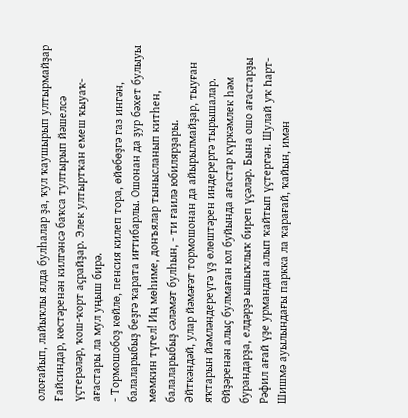олоғайып, лайыҡлы ялда булһалар ҙа, ҡул ҡаушырып ултырмайҙар Ғайсиндар, көстәренән килгәнсә баҡса тултырып йәшелсә үҫтерәләр, ҡош-ҡорт аҫрайҙар. Элек ултыртҡан емеш ҡыуаҡ-ағастары ла мул уңыш бирә.
- Тормошобоҙ көйлө, пенсия килеп тора, өйөбөҙгә газ ингән, балаларыбыҙ беҙгә ҡарата иғтибарлы. Ошонан да ҙур бәхет булыуы мөмкин түгел! Иң мөһиме, донъялар тынысланып китһен, балаларыбыҙ сәләмәт булһын, - ти ғаилә юбилярҙары.
Әйткәндәй, улар йәмәғәт тормошонан да айырылмайҙар, тыуған яҡтарын йәмләндереүгә үҙ өлөштәрен индерергә тырышалар. Өйҙәренән алыҫ булмаған юл буйында ағастар күркәмлек һәм бурандарҙа, елдәрҙә ышыҡлыҡ биреп үҫәләр. Бына ошо ағастарҙы Рәфил ағай үҙе урмандан алып ҡайтып үҫтергән. Шулай уҡ Һарт-Шишмә ауылындағы паркка ла ҡарағай, ҡайын, имән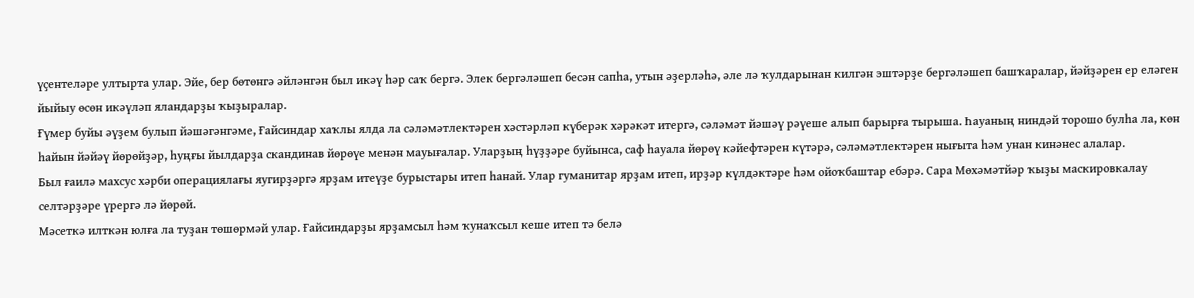үҫентеләре ултырта улар. Эйе, бер бөтөнгә әйләнгән был икәү һәр саҡ бергә. Элек бергәләшеп бесән сапһа, утын әҙерләһә, әле лә ҡулдарынан килгән эштәрҙе бергәләшеп башҡаралар, йәйҙәрен ер еләген йыйыу өсөн икәүләп яландарҙы ҡыҙыралар.
Ғүмер буйы әүҙем булып йәшәгәнгәме, Ғайсиндар хаҡлы ялда ла сәләмәтлектәрен хәстәрләп күберәк хәрәкәт итергә, сәләмәт йәшәү рәүеше алып барырға тырыша. Һауаның ниндәй торошо булһа ла, көн һайын йәйәү йөрөйҙәр, һуңғы йылдарҙа скандинав йөрөүе менән мауығалар. Уларҙың һүҙҙәре буйынса, саф һауала йөрөү кәйефтәрен күтәрә, сәләмәтлектәрен нығыта һәм унан кинәнес алалар.
Был ғаилә махсус хәрби операциялағы яугирҙәргә ярҙам итеүҙе бурыстары итеп һанай. Улар гуманитар ярҙам итеп, ирҙәр күлдәктәре һәм ойоҡбаштар ебәрә. Сара Мөхәмәтйәр ҡыҙы маскировкалау селтәрҙәре үрергә лә йөрөй.
Мәсеткә илткән юлға ла туҙан төшөрмәй улар. Ғайсиндарҙы ярҙамсыл һәм ҡунаҡсыл кеше итеп тә белә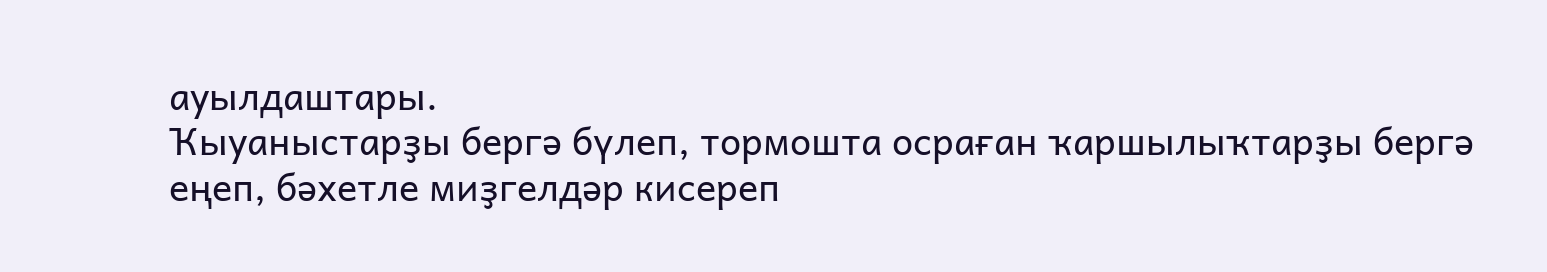ауылдаштары.
Ҡыуаныстарҙы бергә бүлеп, тормошта осраған ҡаршылыҡтарҙы бергә еңеп, бәхетле миҙгелдәр кисереп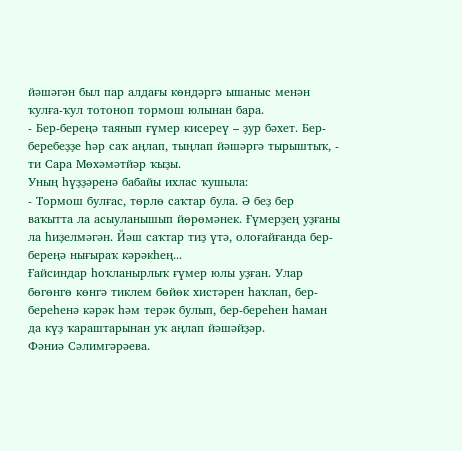йәшәгән был пар алдағы көндәргә ышаныс менән ҡулға-ҡул тотоноп тормош юлынан бара.
- Бер-береңә таянып ғүмер кисереү – ҙур бәхет. Бер-беребеҙҙе һәр саҡ аңлап, тыңлап йәшәргә тырыштыҡ, - ти Сара Мөхәмәтйәр ҡыҙы.
Уның һүҙҙәренә бабайы ихлас ҡушыла:
- Тормош булғас, төрлө саҡтар була. Ә беҙ бер ваҡытта ла асыуланышып йөрөмәнек. Ғүмерҙең уҙғаны ла һиҙелмәгән. Йәш саҡтар тиҙ үтә, олоғайғанда бер-береңә нығыраҡ кәрәкһең...
Ғайсиндар һоҡланырлыҡ ғүмер юлы уҙған. Улар бөгөнгө көнгә тиклем бөйөк хистәрен һаҡлап, бер-береһенә кәрәк һәм терәк булып, бер-береһен һаман да күҙ ҡараштарынан уҡ аңлап йәшәйҙәр.
Фәниә Сәлимгәрәева.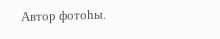Автор фотоһы.